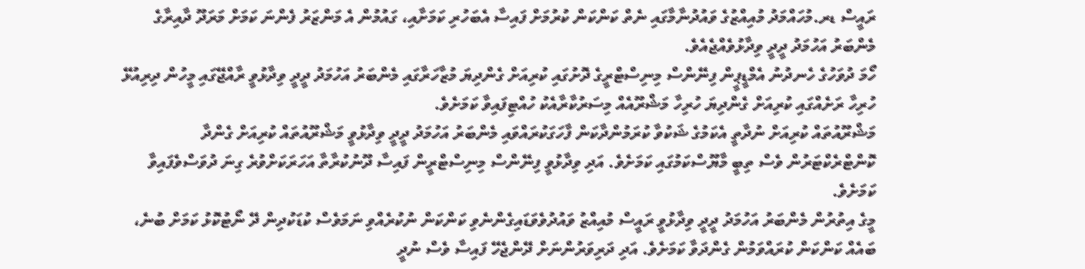ރައީސް ޑރ.މުހައްމަދު މުއިއްޒުގެ ވައުދުނާމާގައި ނެތް ކަންކަން ކުރުމަށް ފައިސާ އެބަހުރި ކަމަށާއި، ގައުމުން އެ މަންޒަރު ފެންނަ ކަމަށް މަރަދޫ ދާއިރާގެ މެންބަރު އަހުމަދު ދީދީ ވިދާޅުވެއްޖެއެވެ.
ހޯމަ ދުވަހުގެ ހެނދުނު އެމްޑީޕީން ފިނޭންސް މިނިސްޓްރީގެ ދޮށުގައި ކުރިއަށް ގެންދިޔަ މުޒާހަރާގައި މެންބަރު އަހުމަދު ދީދީ ވިދާޅުވީ ރާއްޖޭގައި މީހުން ދިރިއުޅޭ ހުރިހާ ރަށެއްގައި ކުރިއަށް ގެންދިޔަ ހުރިހާ މަޝްރޫއެއް މިސަރުކާރާއެކު ހުއްޓިފައިވާ ކަމަށެވެ.
މަޝްރޫއުތައް ކުރިއަށް ނުދާތީ އެކަމުގެ ޝަކުވާ ކުރަމުންދާކަން ފާހަގަކުރައްވައި މެންބަރު އަހުމަދު ދީދީ ވިދާޅުވީ މަޝްރޫއުތައް ކުރިއަށް ގެންދާ ކޮންޓްރެކްޓަރުން ވެސް ތިބީ މާޔޫސްކަމުގައި ކަމަށެވެ. އަދި ވިދާޅުވީ ފިނޭންސް މިނިސްޓްރީން ފައިސާ ދޫނުކުރާތާ އަހަރަކަށްވުރެ ގިނަ ދުވަސްވެފައިވާ ކަމަށެވެ.
މީގެ އިތުރުން މެންބަރު އަހުމަދު ދީދީ ވިދާޅުވީ ރައީސް މުއިއްޒު ވައުދުވެވަޑައިގެންނެވި ކަންކަން ނުކުރެއްވި ނަމަވެސް ކުޑަކުދިން ދޭ ނޯޓުކޮޅު ކަމަށް ބުނެ، ބައެއް ކަންކަން ކުރައްވަމުން ގެންދަވާ ކަމަށެވެ. އަދި ދަރިވަރުންނަށް ދޭންޖެހޭ ފައިސާ ވެސް ނުދީ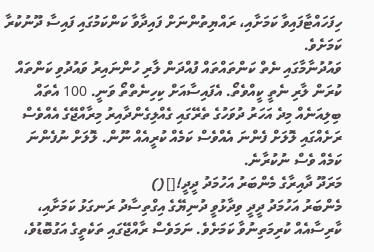ހިފަހައްޓާފައިވާ ކަމަށާއި، ރައްޔިތުންނަށް ފައިދާވާ ކަންކަމުގައި ފައިސާ ދޫނުކުރާ ކަމަށެވެ.
ވައުދުނާމާގައި ނެތް ކަންތައްތައް ފުއްދަން ލާރި ހުންނައިރު ވައުދުވި ކަންތައް ކުރަން ލާރި ނެތީ ކީއްވެތޯ. އެފައިސާއަށް ކިހިނެތްތޯ ވަނީ. 100 އެތައް ބިލިއަނެއް މިދެ އަހަރު ދުވަހުގެ ތެރޭގައި ގެއްލިގެންދާއިރު މިރާއްޖޭގެ އެއްވެސް ރަށެއްގައި ލޮލަށް ފެންނަ އެއްވެސް ކަމެއް ކުރީއެއް ނޫން. ލޮލަށް ނުފެންނަ ކަމެއް ވެސް ނުކުރާނެ.
މަރަދޫ ދާއިރާގެ މެންބަރު އަހުމަދު ދީދީ![]()
މެންބަރު އަހުމަދު ދީދީ ވިދާޅުވީ ދުނިޔޭގެ އިގްތިސާދު ރަނގަޅު ކަމަށާއި، ކާރިސާއެއް ކުރިމަތިނުވާ ކަމަށެވެ. ނަމަވެސް ރާއްޖޭގައި ތަކެތީގެ އަގުބޮޑުވެ،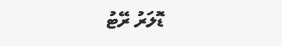ޑޮލަރު ރޭޓު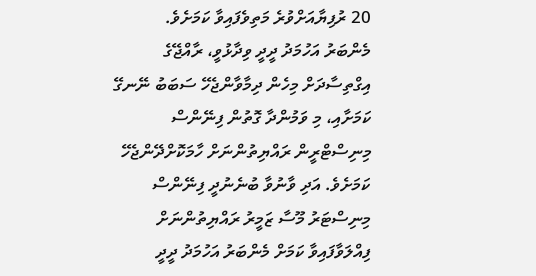20 ރުފިޔާއަށްވުރެ މަތިވެފައިވާ ކަމަށެވެ.
މެންބަރު އަހުމަދު ދީދީ ވިދާޅުވީ، ރާއްޖޭގެ އިގްތިސާދަށް މިހެން ދިމާވާންޖެހޭ ސަބަބު ނޭނގޭ ކަމަށާއި، މި ވަމުންދާ ގޮތުން ފިނޭންސް މިނިސްޓްރީން ރައްޔިތުންނަށް ހާމަކޮށްދޭންޖެހޭ ކަމަށެވެ. އަދި ވާނުވާ ބުނެނުދީ ފިނޭންސް މިނިސްޓަރު މޫސާ ޒަމީރު ރައްޔިތުންނަށް ފިއްލަވާފައިވާ ކަމަށް މެންބަރު އަހުމަދު ދީދީ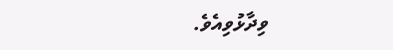ވިދާޅުވިއެވެ.